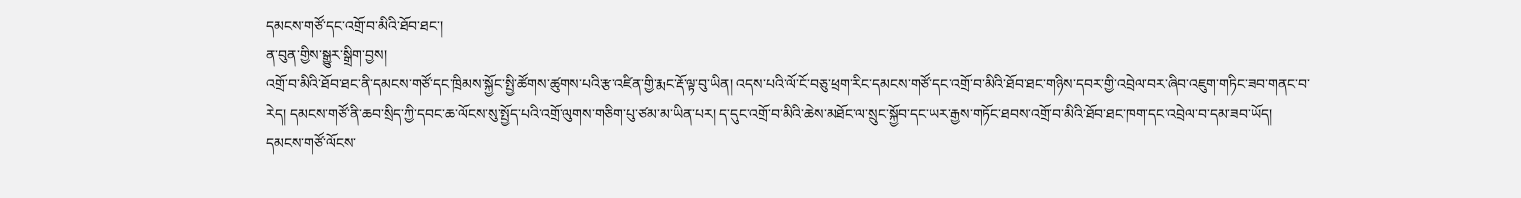དམངས་གཙོ་དང་འགྲོ་བ་མིའི་ཐོབ་ཐང་།
ན་བུན་གྱིས་སྒྱུར་སྒྲིག་བྱས།
འགྲོ་བ་མིའི་ཐོབ་ཐང་ནི་དམངས་གཙོ་དང་ཁྲིམས་སྐྱོང་སྤྱི་ཚོགས་ཚུགས་པའི་རྩ་འཛིན་གྱི་རྨང་རྡོ་ལྟ་བུ་ཡིན། འདས་པའི་ལོ་ངོ་བཅུ་ཕྲག་རིང་དམངས་གཙོ་དང་འགྲོ་བ་མིའི་ཐོབ་ཐང་གཉིས་དབར་གྱི་འབྲེལ་བར་ཞིབ་འཇུག་གཏིང་ཟབ་གནང་བ་རེད། དམངས་གཙོ་ནི་ཆབ་སྲིད་ཀྱི་དབང་ཆ་ལོངས་སུ་སྤྱོད་པའི་འགྲོ་ལུགས་གཅིག་པུ་ཙམ་མ་ཡིན་པར། ད་དུང་འགྲོ་བ་མིའི་ཆེས་མཐོང་ལ་སྲུང་སྐྱོབ་དང་ཡར་རྒྱས་གཏོང་ཐབས་འགྲོ་བ་མིའི་ཐོབ་ཐང་ཁག་དང་འབྲེལ་བ་དམ་ཟབ་ཡོད།
དམངས་གཙོ་ལོངས་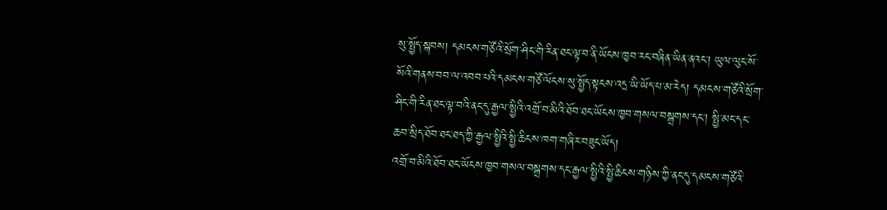སུ་སྤྱོད་སྐབས། དམངས་གཙོའི་སྲོག་ཤིང་གི་རིན་ཐང་ལྟ་བ་ནི་ཡོངས་ཁྱབ་རང་བཞིན་ཡིན་ནའང་། ཡུལ་ལུང་སོ་སོའི་གནས་བབ་ལ་འབབ་པའི་དམངས་གཙོ་ལོངས་སུ་སྤྱོད་སྟངས་འདྲ་ཡི་ཡོད་པ་མ་རེད། དམངས་གཙོའི་སྲོག་ཤིང་གི་རིན་ཐང་ལྟ་བའི་ནང་དུ་རྒྱལ་སྤྱིའི་འགྲོ་བ་མིའི་ཐོབ་ཐང་ཡོངས་ཁྱབ་གསལ་བསྒྲགས་དང་། སྤྱི་མང་དང་ཆབ་སྲིད་ཐོབ་ཐང་ཐད་ཀྱི་རྒྱལ་སྤྱིའི་སྤྱི་ཆིངས་ཁག་གཞིར་བཟུང་ཡོད།
འགྲོ་བ་མིའི་ཐོབ་ཐང་ཡོངས་ཁྱབ་གསལ་བསྒྲགས་དང་རྒྱལ་སྤྱིའི་སྤྱི་ཆིངས་གཉིས་ཀྱི་ནང་དུ་དམངས་གཙོའི་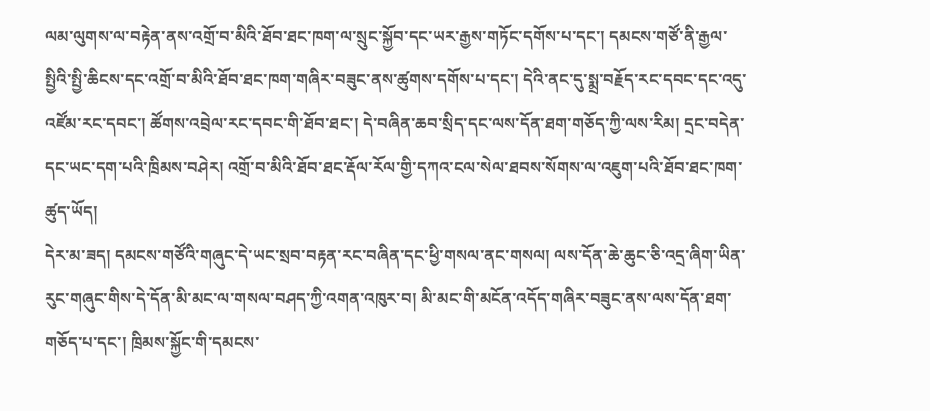ལམ་ལུགས་ལ་བརྟེན་ནས་འགྲོ་བ་མིའི་ཐོབ་ཐང་ཁག་ལ་སྲུང་སྐྱོབ་དང་ཡར་རྒྱས་གཏོང་དགོས་པ་དང་། དམངས་གཙོ་ནི་རྒྱལ་སྤྱིའི་སྤྱི་ཆིངས་དང་འགྲོ་བ་མིའི་ཐོབ་ཐང་ཁག་གཞིར་བཟུང་ནས་ཚུགས་དགོས་པ་དང་། དེའི་ནང་དུ་སྨྲ་བརྗོད་རང་དབང་དང་འདུ་འཛོམ་རང་དབང་། ཚོགས་འབྲེལ་རང་དབང་གི་ཐོབ་ཐང་། དེ་བཞིན་ཆབ་སྲིད་དང་ལས་དོན་ཐག་གཅོད་ཀྱི་ལས་རིམ། དྲང་བདེན་དང་ཡང་དག་པའི་ཁྲིམས་བཤེར། འགྲོ་བ་མིའི་ཐོབ་ཐང་རྡོལ་རོལ་གྱི་དཀའ་ངལ་སེལ་ཐབས་སོགས་ལ་འཇུག་པའི་ཐོབ་ཐང་ཁག་ཚུད་ཡོད།
དེར་མ་ཟད། དམངས་གཙོའི་གཞུང་དེ་ཡང་སྲབ་བརྟན་རང་བཞིན་དང་ཕྱི་གསལ་ནང་གསལ། ལས་དོན་ཆེ་ཆུང་ཅི་འདྲ་ཞིག་ཡིན་རུང་གཞུང་གིས་དེ་དོན་མི་མང་ལ་གསལ་བཤད་ཀྱི་འགན་འཁུར་བ། མི་མང་གི་མངོན་འདོད་གཞིར་བཟུང་ནས་ལས་དོན་ཐག་གཅོད་པ་དང་། ཁྲིམས་སྐྱོང་གི་དམངས་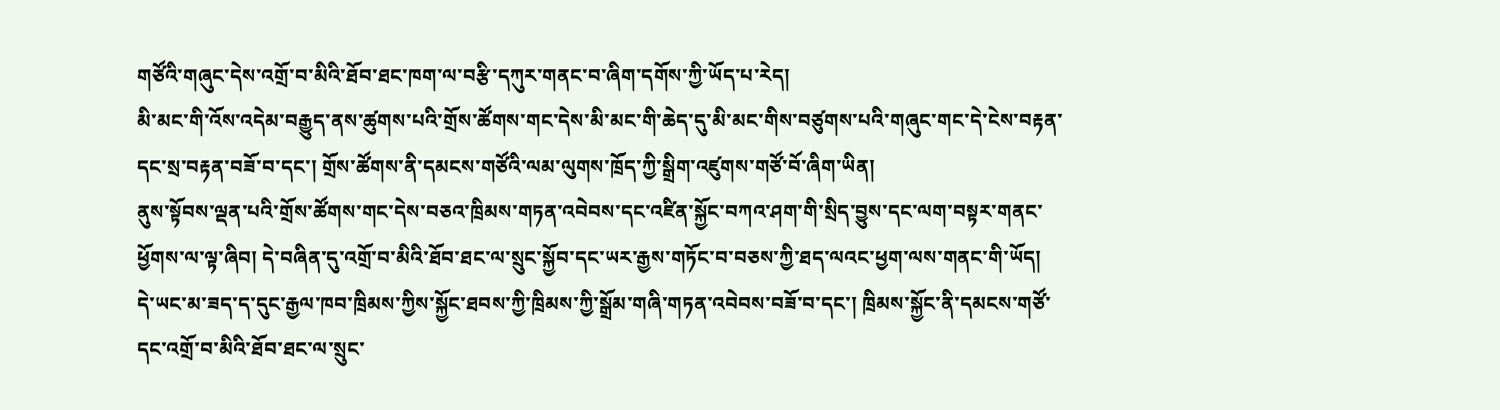གཙོའི་གཞུང་དེས་འགྲོ་བ་མིའི་ཐོབ་ཐང་ཁག་ལ་བརྩི་དཀུར་གནང་བ་ཞིག་དགོས་ཀྱི་ཡོད་པ་རེད།
མི་མང་གི་འོས་འདེམ་བརྒྱུད་ནས་ཚུགས་པའི་གྲོས་ཚོགས་གང་དེས་མི་མང་གི་ཆེད་དུ་མི་མང་གིས་བཙུགས་པའི་གཞུང་གང་དེ་ངེས་བརྟན་དང་སྲ་བརྟན་བཟོ་བ་དང་། གྲོས་ཚོགས་ནི་དམངས་གཙོའི་ལམ་ལུགས་ཁྲོད་ཀྱི་སྒྲིག་འཛུགས་གཙོ་བོ་ཞིག་ཡིན།
ནུས་སྟོབས་ལྡན་པའི་གྲོས་ཚོགས་གང་དེས་བཅའ་ཁྲིམས་གཏན་འབེབས་དང་འཛིན་སྐྱོང་བཀའ་ཤག་གི་སྲིད་བྱུས་དང་ལག་བསྟར་གནང་ཕྱོགས་ལ་ལྟ་ཞིབ། དེ་བཞིན་དུ་འགྲོ་བ་མིའི་ཐོབ་ཐང་ལ་སྲུང་སྐྱོབ་དང་ཡར་རྒྱས་གཏོང་བ་བཅས་ཀྱི་ཐད་ལའང་ཕྱག་ལས་གནང་གི་ཡོད།
དེ་ཡང་མ་ཟད་ད་དུང་རྒྱལ་ཁབ་ཁྲིམས་ཀྱིས་སྐྱོང་ཐབས་ཀྱི་ཁྲིམས་ཀྱི་སྒྲོམ་གཞི་གཏན་འབེབས་བཟོ་བ་དང་། ཁྲིམས་སྐྱོང་ནི་དམངས་གཙོ་དང་འགྲོ་བ་མིའི་ཐོབ་ཐང་ལ་སྲུང་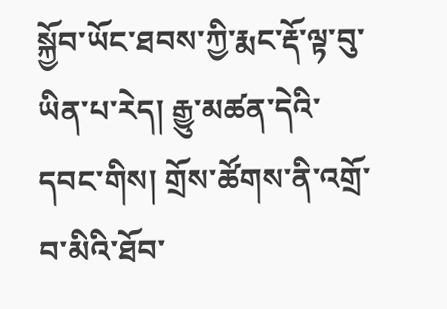སྐྱོབ་ཡོང་ཐབས་ཀྱི་རྨང་རྡོ་ལྟ་བུ་ཡིན་པ་རེད། རྒྱུ་མཚན་དེའི་དབང་གིས། གྲོས་ཚོགས་ནི་འགྲོ་བ་མིའི་ཐོབ་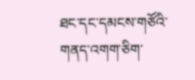ཐང་དང་དམངས་གཙོའི་གནད་འགག་ཅིག་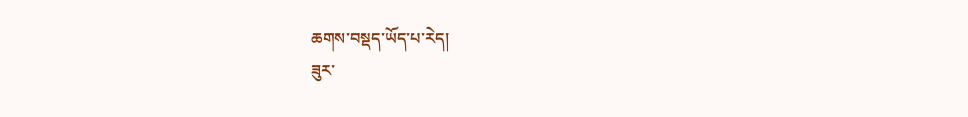ཆགས་བསྡད་ཡོད་པ་རེད།
ཟུར་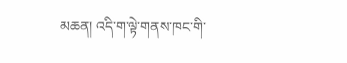མཆན། འདི་ག་ལྟེ་གནས་ཁང་གི་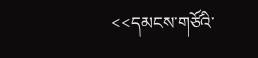<<དམངས་གཙོའི་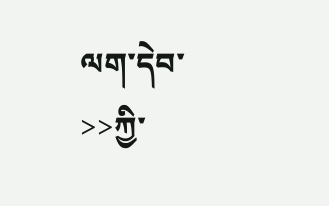ལག་དེབ་>>ཀྱི་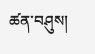ཚན་བཤུས།